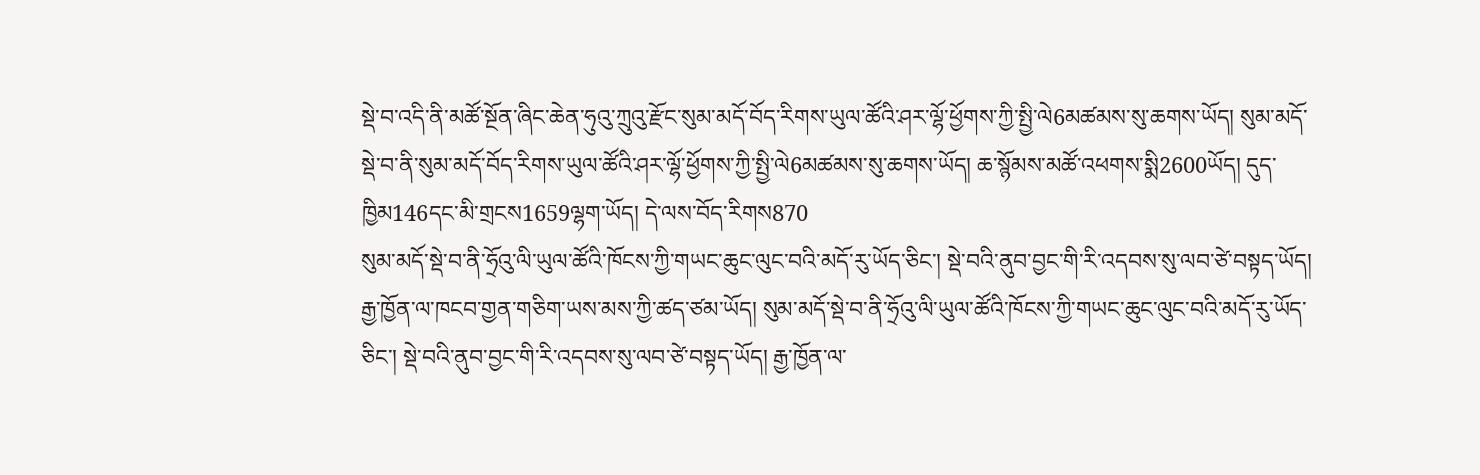སྡེ་བ་འདི་ནི་མཚོ་སྔོན་ཞིང་ཆེན་ཧུའུ་ཀྲུའུ་རྫོང་སུམ་མདོ་བོད་རིགས་ཡུལ་ཚོའི་ཤར་ལྷོ་ཕྱོགས་ཀྱི་སྤྱི་ལེ6མཚམས་སུ་ཆགས་ཡོད། སུམ་མདོ་སྡེ་བ་ནི་སུམ་མདོ་བོད་རིགས་ཡུལ་ཚོའི་ཤར་ལྷོ་ཕྱོགས་ཀྱི་སྤྱི་ལེ6མཚམས་སུ་ཆགས་ཡོད། ཆ་སྙོམས་མཚོ་འཕགས་སྨི2600ཡོད། དུད་ཁྱིམ146དང་མི་གྲངས1659ལྷག་ཡོད། དེ་ལས་བོད་རིགས870
སུམ་མདོ་སྡེ་བ་ནི་ཧྲོའུ་ལི་ཡུལ་ཚོའི་ཁོངས་ཀྱི་གཡང་ཆུང་ལུང་བའི་མདོ་རུ་ཡོད་ཅིང་། སྡེ་བའི་ནུབ་བྱང་གི་རི་འདབས་སུ་ལབ་ཙེ་བསྟད་ཡོད། རྒྱ་ཁྱོན་ལ་ཁངབ་གྱན་གཅིག་ཡས་མས་ཀྱི་ཚད་ཙམ་ཡོད། སུམ་མདོ་སྡེ་བ་ནི་ཧྲོའུ་ལི་ཡུལ་ཚོའི་ཁོངས་ཀྱི་གཡང་ཆུང་ལུང་བའི་མདོ་རུ་ཡོད་ཅིང་། སྡེ་བའི་ནུབ་བྱང་གི་རི་འདབས་སུ་ལབ་ཙེ་བསྟད་ཡོད། རྒྱ་ཁྱོན་ལ་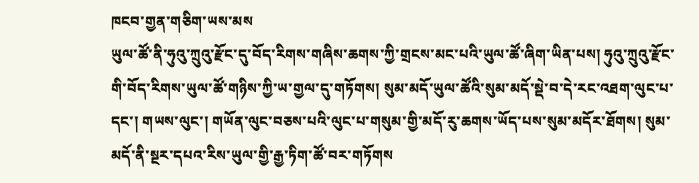ཁངབ་གྱན་གཅིག་ཡས་མས
ཡུལ་ཚོ་ནི་ཧུའུ་ཀྲུའུ་རྫོང་དུ་བོད་རིགས་གཞིས་ཆགས་ཀྱི་གྲངས་མང་པའི་ཡུལ་ཚོ་ཞིག་ཡིན་པས། ཧུའུ་ཀྲུའུ་རྫོང་གི་བོད་རིགས་ཡུལ་ཚོ་གཉིས་ཀྱི་ཡ་གྱལ་དུ་གཏོགས། སུམ་མདོ་ཡུལ་ཚོའི་སུམ་མདོ་སྡེ་བ་དེ་རང་འཐག་ལུང་པ་དང་། གཡས་ལུང་། གཡོན་ལུང་བཅས་པའི་ལུང་པ་གསུམ་གྱི་མདོ་རུ་ཆགས་ཡོད་པས་སུམ་མདོར་ཐོགས། སུམ་མདོ་ནི་སྔར་དཔའ་རིས་ཡུལ་གྱི་རྒྱ་ཏིག་ཚོ་བར་གཏོགས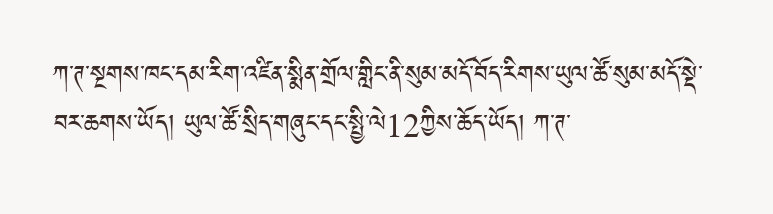ཀ་ཊ་སྔགས་ཁང་དམ་རིག་འཛིན་སྨིན་གྲོལ་གླིང་ནི་སུམ་མདོ་བོད་རིགས་ཡུལ་ཚོ་སུམ་མདོ་སྡེ་བར་ཆགས་ཡོད། ཡུལ་ཚོ་སྲིད་གཞུང་དང་སྤྱི་ལེ12ཀྱིས་ཆོད་ཡོད། ཀ་ཊ་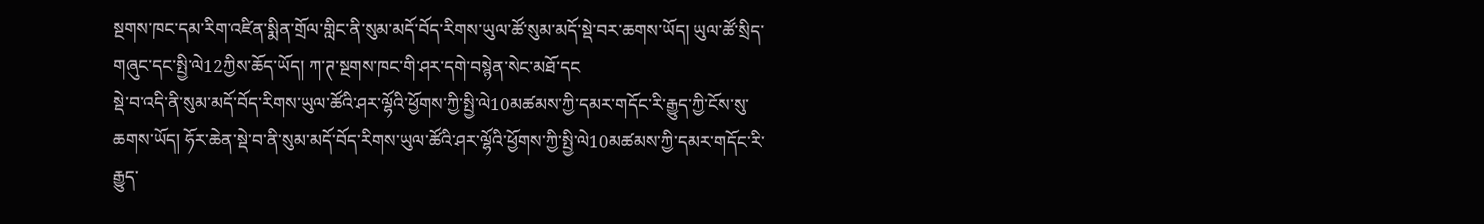སྔགས་ཁང་དམ་རིག་འཛིན་སྨིན་གྲོལ་གླིང་ནི་སུམ་མདོ་བོད་རིགས་ཡུལ་ཚོ་སུམ་མདོ་སྡེ་བར་ཆགས་ཡོད། ཡུལ་ཚོ་སྲིད་གཞུང་དང་སྤྱི་ལེ12ཀྱིས་ཆོད་ཡོད། ཀ་ཊ་སྔགས་ཁང་གི་ཤར་དགེ་བསྙེན་སེང་མཐོ་དང
སྡེ་བ་འདི་ནི་སུམ་མདོ་བོད་རིགས་ཡུལ་ཚོའི་ཤར་ལྷོའི་ཕྱོགས་ཀྱི་སྤྱི་ལེ10མཚམས་ཀྱི་དམར་གདོང་རི་རྒྱུད་ཀྱི་ངོས་སུ་ཆགས་ཡོད། ཧོར་ཆེན་སྡེ་བ་ནི་སུམ་མདོ་བོད་རིགས་ཡུལ་ཚོའི་ཤར་ལྷོའི་ཕྱོགས་ཀྱི་སྤྱི་ལེ10མཚམས་ཀྱི་དམར་གདོང་རི་རྒྱུད་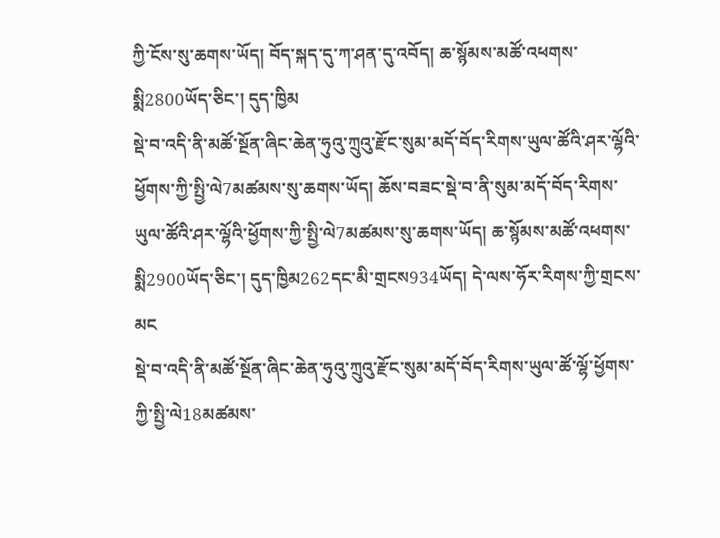ཀྱི་ངོས་སུ་ཆགས་ཡོད། བོད་སྐད་དུ་ཀ་ཤན་དུ་འབོད། ཆ་སྙོམས་མཚོ་འཕགས་སྨི2800ཡོད་ཅིང་། དུད་ཁྱིམ
སྡེ་བ་འདི་ནི་མཚོ་སྔོན་ཞིང་ཆེན་ཧུའུ་ཀྲུའུ་རྫོང་སུམ་མདོ་བོད་རིགས་ཡུལ་ཚོའི་ཤར་ལྷོའི་ཕྱོགས་ཀྱི་སྤྱི་ལེ7མཚམས་སུ་ཆགས་ཡོད། ཆོས་བཟང་སྡེ་བ་ནི་སུམ་མདོ་བོད་རིགས་ཡུལ་ཚོའི་ཤར་ལྷོའི་ཕྱོགས་ཀྱི་སྤྱི་ལེ7མཚམས་སུ་ཆགས་ཡོད། ཆ་སྙོམས་མཚོ་འཕགས་སྨི2900ཡོད་ཅིང་། དུད་ཁྱིམ262དང་མི་གྲངས934ཡོད། དེ་ལས་ཧོར་རིགས་ཀྱི་གྲངས་མང
སྡེ་བ་འདི་ནི་མཚོ་སྔོན་ཞིང་ཆེན་ཧུའུ་ཀྲུའུ་རྫོང་སུམ་མདོ་བོད་རིགས་ཡུལ་ཚོ་ལྷོ་ཕྱོགས་ཀྱི་སྤྱི་ལེ18མཚམས་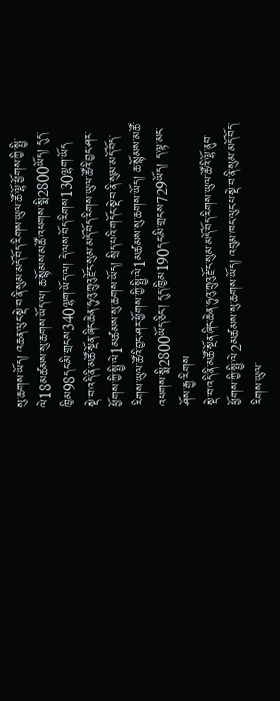སུ་ཆགས་ཡོད། འཆན་ལུང་སྡེ་བ་ནི་སུམ་མདོ་བོད་རིགས་ཡུལ་ཚོ་ལྷོ་ཕྱོགས་ཀྱི་སྤྱི་ལེ18མཚམས་སུ་ཆགས་ཡོད་ལ། ཆ་སྙོམས་མཚོ་འཕགས་སྨི2800ཡོད། དུད་ཁྱིམ98དང་མི་གྲངས340ལྷག་ཡོད་ལ། དེ་ལས་བོད་རིགས130ལྷག་ཡོད
སྡེ་བ་འདི་ནི་མཚོ་སྔོན་ཞིང་ཆེན་ཧུའུ་ཀྲུའུ་རྫོང་སུམ་མདོ་བོད་རིགས་ཡུལ་ཚོའི་བྱང་ཤར་ཕྱོགས་ཀྱི་སྤྱི་ལེ1མཚམས་སུ་ཆགས་ཡོད། སྲིད་པའི་གདོང་སྡེ་བ་ནི་སུམ་མདོ་བོད་རིགས་ཡུལ་ཚོའི་བྱང་ཤར་ཕྱོགས་ཀྱི་སྤྱི་ལེ1མཚམས་སུ་ཆགས་ཡོད། ཆ་སྙོམས་མཚོ་འཕགས་སྨི2800ཡོད་ཅིང་། དུད་ཁྱིམ190དང་མི་གྲངས729ཡོད། ད་ལྟ་མང་ཤོས་རྒྱ་རིགས
སྡེ་བ་འདི་ནི་མཚོ་སྔོན་ཞིང་ཆེན་ཧུའུ་ཀྲུའུ་རྫོང་སུམ་མདོ་བོད་རིགས་ཡུལ་ཚོའི་ལྷོ་ནུབ་ཕྱོགས་ཀྱི་སྤྱི་ལེ2མཚམས་སུ་ཆགས་ཡོད། འབུམ་ཁང་ལུང་པ་སྡེ་བ་ནི་སུམ་མདོ་བོད་རིགས་ཡུལ་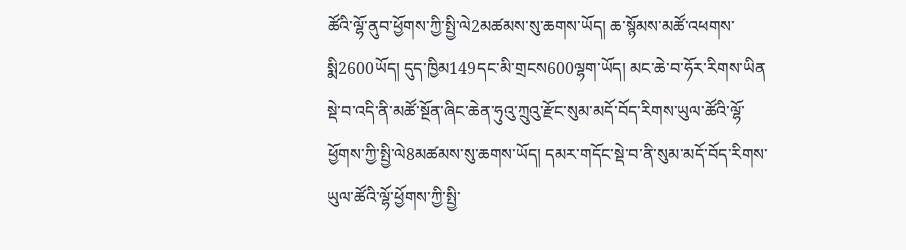ཚོའི་ལྷོ་ནུབ་ཕྱོགས་ཀྱི་སྤྱི་ལེ2མཚམས་སུ་ཆགས་ཡོད། ཆ་སྙོམས་མཚོ་འཕགས་སྨི2600ཡོད། དུད་ཁྱིམ149དང་མི་གྲངས600ལྷག་ཡོད། མང་ཆེ་བ་ཧོར་རིགས་ཡིན
སྡེ་བ་འདི་ནི་མཚོ་སྔོན་ཞིང་ཆེན་ཧུའུ་ཀྲུའུ་རྫོང་སུམ་མདོ་བོད་རིགས་ཡུལ་ཚོའི་ལྷོ་ཕྱོགས་ཀྱི་སྤྱི་ལེ8མཚམས་སུ་ཆགས་ཡོད། དམར་གདོང་སྡེ་བ་ནི་སུམ་མདོ་བོད་རིགས་ཡུལ་ཚོའི་ལྷོ་ཕྱོགས་ཀྱི་སྤྱི་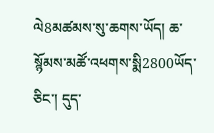ལེ8མཚམས་སུ་ཆགས་ཡོད། ཆ་སྙོམས་མཚོ་འཕགས་སྨི2800ཡོད་ཅིང་། དུད་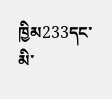ཁྱིམ233དང་མི་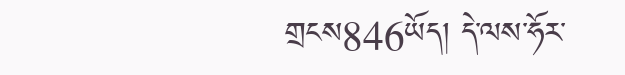གྲངས846ཡོད། དེ་ལས་ཧོར་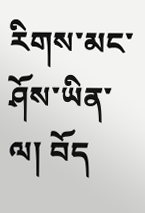རིགས་མང་ཤོས་ཡིན་ལ། བོད